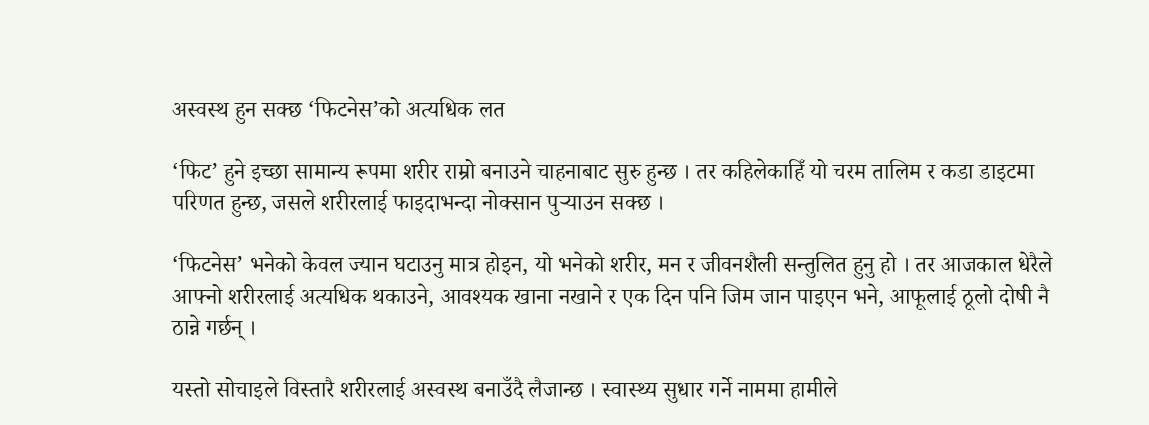अस्वस्थ हुन सक्छ ‘फिटनेस’को अत्यधिक लत

‘फिट’ हुने इच्छा सामान्य रूपमा शरीर राम्रो बनाउने चाहनाबाट सुरु हुन्छ । तर कहिलेकाहिँ यो चरम तालिम र कडा डाइटमा परिणत हुन्छ, जसले शरीरलाई फाइदाभन्दा नोक्सान पुर्‍याउन सक्छ ।

‘फिटनेस’ भनेको केवल ज्यान घटाउनु मात्र होइन, यो भनेको शरीर, मन र जीवनशैली सन्तुलित हुनु हो । तर आजकाल धेरैले आफ्नो शरीरलाई अत्यधिक थकाउने, आवश्यक खाना नखाने र एक दिन पनि जिम जान पाइएन भने, आफूलाई ठूलो दोषी नै ठान्ने गर्छन् ।

यस्तो सोचाइले विस्तारै शरीरलाई अस्वस्थ बनाउँदै लैजान्छ । स्वास्थ्य सुधार गर्ने नाममा हामीले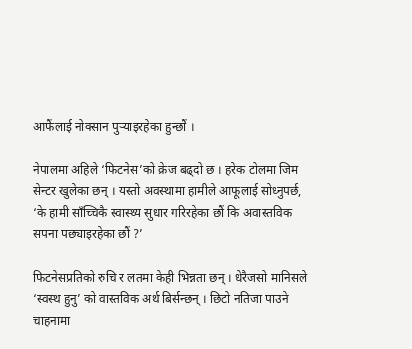आफैंलाई नोक्सान पुर्‍याइरहेका हुन्छौं ।

नेपालमा अहिले ‘फिटनेस’को क्रेज बढ्दो छ । हरेक टोलमा जिम सेन्टर खुलेका छन् । यस्तो अवस्थामा हामीले आफूलाई सोध्नुपर्छ, ‘के हामी साँच्चिकै स्वास्थ्य सुधार गरिरहेका छौं कि अवास्तविक सपना पछ्याइरहेका छौं ?’

फिटनेसप्रतिको रुचि र लतमा केही भिन्नता छन् । धेरैजसो मानिसले ‘स्वस्थ हुनु’ को वास्तविक अर्थ बिर्सन्छन् । छिटो नतिजा पाउने चाहनामा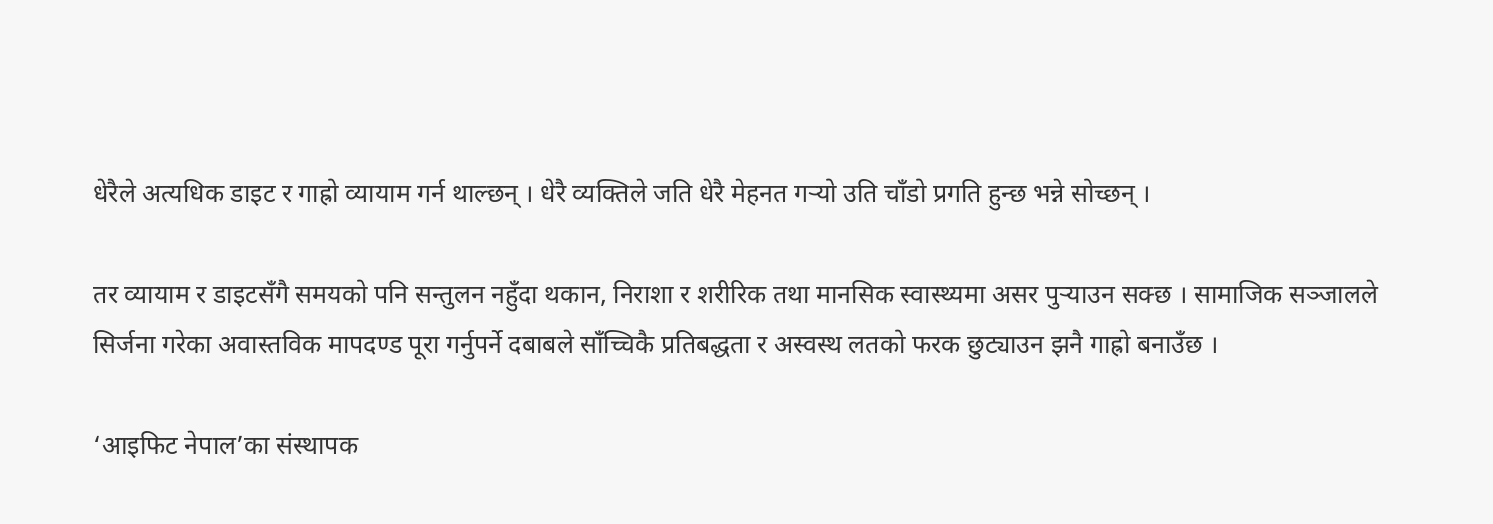धेरैले अत्यधिक डाइट र गाह्रो व्यायाम गर्न थाल्छन् । धेरै व्यक्तिले जति धेरै मेहनत गर्‍यो उति चाँडो प्रगति हुन्छ भन्ने सोच्छन् ।

तर व्यायाम र डाइटसँगै समयको पनि सन्तुलन नहुँदा थकान, निराशा र शरीरिक तथा मानसिक स्वास्थ्यमा असर पुर्‍याउन सक्छ । सामाजिक सञ्जालले सिर्जना गरेका अवास्तविक मापदण्ड पूरा गर्नुपर्ने दबाबले साँच्चिकै प्रतिबद्धता र अस्वस्थ लतको फरक छुट्याउन झनै गाह्रो बनाउँछ ।

‘आइफिट नेपाल’का संस्थापक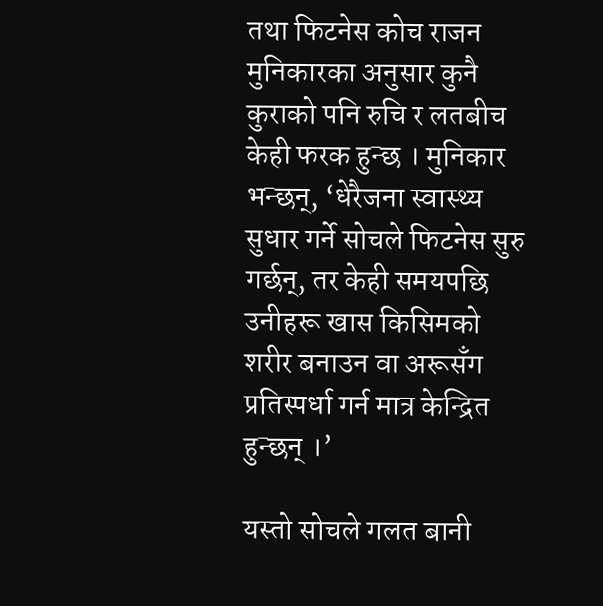तथा फिटनेस कोच राजन मुनिकारका अनुसार कुनै कुराको पनि रुचि र लतबीच केही फरक हुन्छ । मुनिकार भन्छन्, ‘धेरैजना स्वास्थ्य सुधार गर्ने सोचले फिटनेस सुरु गर्छन्, तर केही समयपछि उनीहरू खास किसिमको शरीर बनाउन वा अरूसँग प्रतिस्पर्धा गर्न मात्र केन्द्रित हुन्छन् ।’

यस्तो सोचले गलत बानी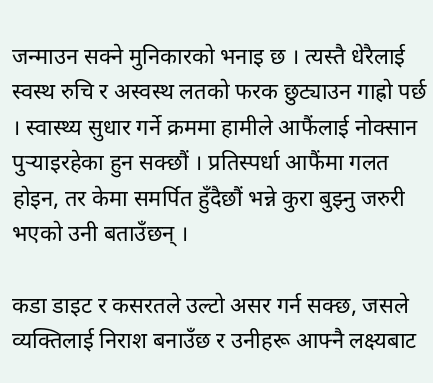जन्माउन सक्ने मुनिकारको भनाइ छ । त्यस्तै धेरैलाई स्वस्थ रुचि र अस्वस्थ लतको फरक छुट्याउन गाह्रो पर्छ । स्वास्थ्य सुधार गर्ने क्रममा हामीले आफैंलाई नोक्सान पुर्‍याइरहेका हुन सक्छौं । प्रतिस्पर्धा आफैंमा गलत होइन, तर केमा समर्पित हुँदैछौं भन्ने कुरा बुझ्नु जरुरी भएको उनी बताउँछन् ।

कडा डाइट र कसरतले उल्टो असर गर्न सक्छ, जसले व्यक्तिलाई निराश बनाउँछ र उनीहरू आफ्नै लक्ष्यबाट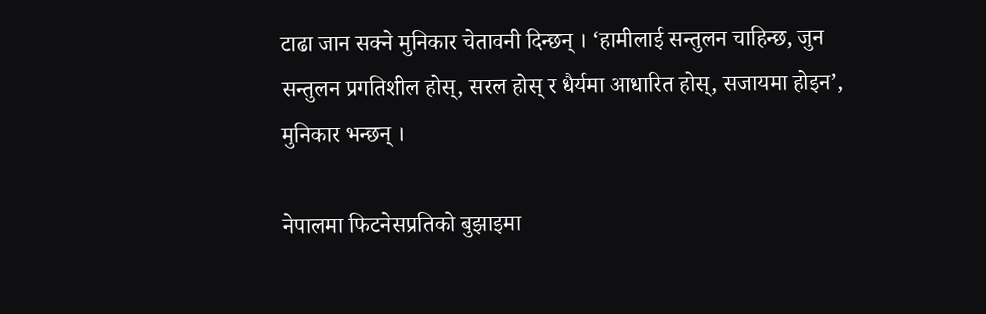टाढा जान सक्ने मुनिकार चेतावनी दिन्छन् । ‘हामीलाई सन्तुलन चाहिन्छ, जुन सन्तुलन प्रगतिशील होस्, सरल होस् र धैर्यमा आधारित होस्, सजायमा होइन’, मुनिकार भन्छन् ।

नेपालमा फिटनेसप्रतिको बुझाइमा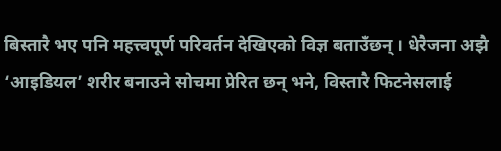बिस्तारै भए पनि महत्त्वपूर्ण परिवर्तन देखिएको विज्ञ बताउँछन् । धेरैजना अझै ‘आइडियल’ शरीर बनाउने सोचमा प्रेरित छन् भने, विस्तारै फिटनेसलाई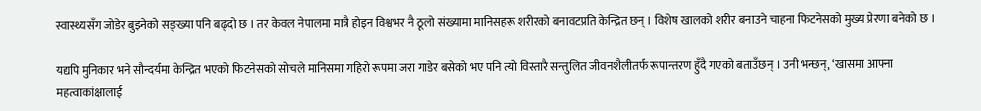स्वास्थ्यसँग जोडेर बुझ्नेको सङ्ख्या पनि बढ्दो छ । तर केवल नेपालमा मात्रै होइन विश्वभर नै ठूलो संख्यामा मानिसहरू शरीरको बनावटप्रति केन्द्रित छन् । विशेष खालको शरीर बनाउने चाहना फिटनेसको मुख्य प्रेरणा बनेको छ ।

यद्यपि मुनिकार भने सौन्दर्यमा केन्द्रित भएको फिटनेसको सोचले मानिसमा गहिरो रूपमा जरा गाडेर बसेको भए पनि त्यो विस्तारै सन्तुलित जीवनशैलीतर्फ रूपान्तरण हुँदै गएको बताउँछन् । उनी भन्छन्, ‘खासमा आफ्ना महत्वाकांक्षालाई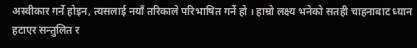अस्वीकार गर्ने होइन, त्यसलाई नयाँ तरिकाले परिभाषित गर्ने हो । हाम्रो लक्ष्य भनेको सतही चाहनाबाट ध्यान हटाएर सन्तुलित र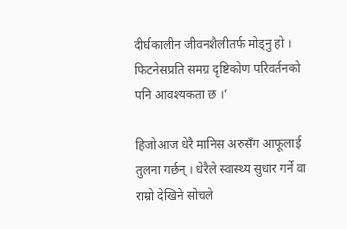दीर्घकालीन जीवनशैलीतर्फ मोड्नु हो । फिटनेसप्रति समग्र दृष्टिकोण परिवर्तनको पनि आवश्यकता छ ।’

हिजोआज धेरै मानिस अरुसँग आफूलाई तुलना गर्छन् । धेरैले स्वास्थ्य सुधार गर्ने वा राम्रो देखिने सोचले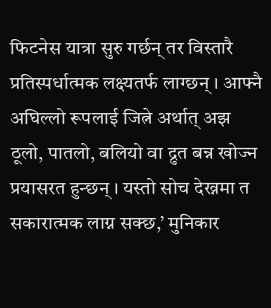फिटनेस यात्रा सुरु गर्छन् तर विस्तारै प्रतिस्पर्धात्मक लक्ष्यतर्फ लाग्छन् । आफ्नै अघिल्लो रूपलाई जित्ने अर्थात् अझ ठूलो, पातलो, बलियो वा द्रुत बन्न खोज्न प्रयासरत हुन्छन् । यस्तो सोच देख्नमा त सकारात्मक लाग्न सक्छ,’ मुनिकार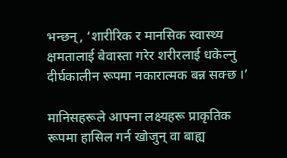भन्छन्, ‘शारीरिक र मानसिक स्वास्थ्य क्षमतालाई बेवास्ता गरेर शरीरलाई धकेल्नु दीर्घकालीन रूपमा नकारात्मक बन्न सक्छ ।’

मानिसहरूले आफ्ना लक्ष्यहरू प्राकृतिक रूपमा हासिल गर्न खोजुन् वा बाह्य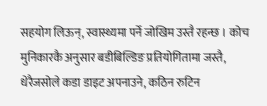सहयोग लिऊन्, स्वास्थ्यमा पर्ने जोखिम उस्तै रहन्छ । कोच मुनिकारकै अनुसार बडीबिल्डिङ प्रतियोगितामा जस्तै, धेरैजसोले कडा डाइट अपनाउने, कठिन रुटिन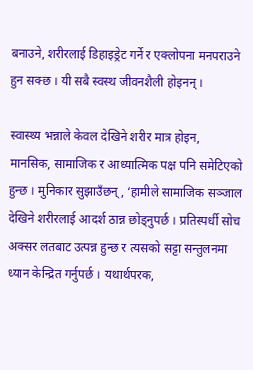बनाउने, शरीरलाई डिहाइड्रेट गर्ने र एक्लोपना मनपराउने हुन सक्छ । यी सबै स्वस्थ जीवनशैली होइनन् ।

स्वास्थ्य भन्नाले केवल देखिने शरीर मात्र होइन, मानसिक, सामाजिक र आध्यात्मिक पक्ष पनि समेटिएको हुन्छ । मुनिकार सुझाउँछन्, ‘हामीले सामाजिक सञ्जाल देखिने शरीरलाई आदर्श ठान्न छोड्नुपर्छ । प्रतिस्पर्धी सोच अक्सर लतबाट उत्पन्न हुन्छ र त्यसको सट्टा सन्तुलनमा ध्यान केन्द्रित गर्नुपर्छ । यथार्थपरक,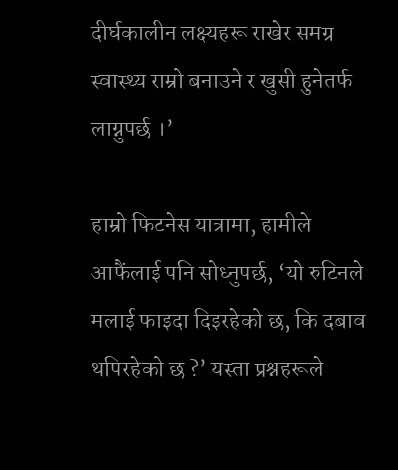दीर्घकालीन लक्ष्यहरू राखेर समग्र स्वास्थ्य राम्रो बनाउने र खुसी हुनेतर्फ लाग्नुपर्छ ।’

हाम्रो फिटनेस यात्रामा, हामीले आफैंलाई पनि सोध्नुपर्छ, ‘यो रुटिनले मलाई फाइदा दिइरहेको छ, कि दबाव थपिरहेको छ ?’ यस्ता प्रश्नहरूले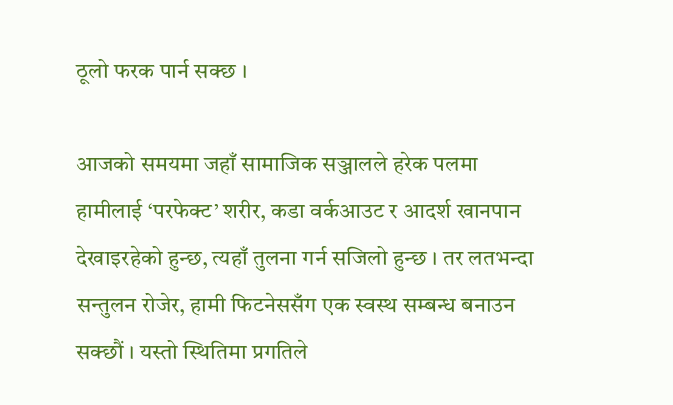ठूलो फरक पार्न सक्छ ।

आजको समयमा जहाँ सामाजिक सञ्जालले हरेक पलमा हामीलाई ‘परफेक्ट’ शरीर, कडा वर्कआउट र आदर्श खानपान देखाइरहेको हुन्छ, त्यहाँ तुलना गर्न सजिलो हुन्छ । तर लतभन्दा सन्तुलन रोजेर, हामी फिटनेससँग एक स्वस्थ सम्बन्ध बनाउन सक्छौं । यस्तो स्थितिमा प्रगतिले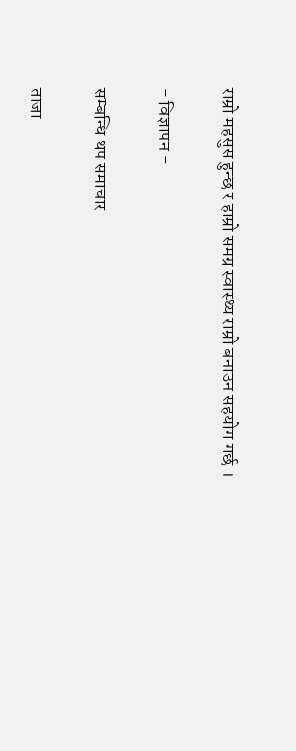राम्रो महसुस हुन्छ र हाम्रो समग्र स्वास्थ्य राम्रो बनाउन सहयोग गर्छ ।

- विज्ञापन -

सम्बन्धि थप समाचार

ताजा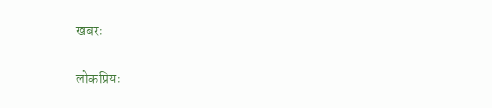खबरः

लोकप्रियः